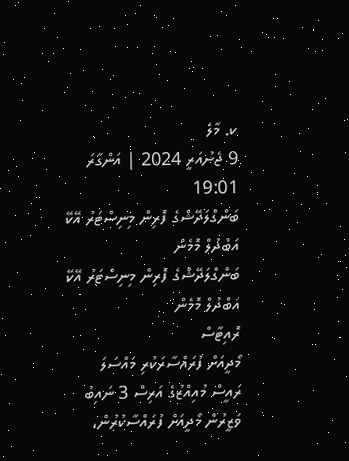ކ. މާލެ
9 ޖެނުއަރީ 2024 | އަންގާރަ 19:01
ބަންގްލަދޭޝްގެ ފޮރިން މިނިސްޓަރު އޭކޭ އަބްދުލް މޮމެން
ބަންގްލަދޭޝްގެ ފޮރިން މިނިސްޓަރު އޭކޭ އަބްދުލް މޮމެން
ރޮއިޓާސް
މޯދީއަށް ފުރައްސާރަކުރި މައްސަލަ
ރައީސް މުއިއްޒުގެ އަރިސް 3 ނައިބު ވަޒީރުން މޯދީއަށް ފުރައްސާކުރުން،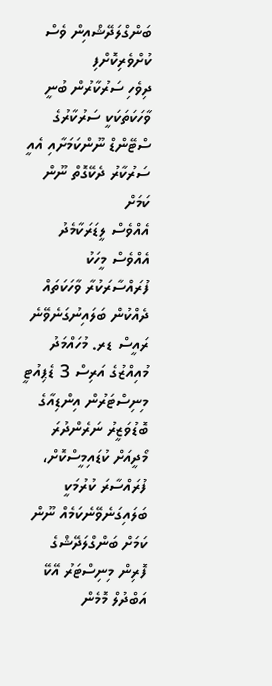ބަންގްލަދޭޝްއިން ވެސް ކުށްވެރިކޮށްފި
ދިވެހި ސަރުކާރުން ބުނީ ވާހަކަތަކަކީ ސަރުކާރުގެ ސްޓޭންޑް ނޫންކަމަށާއި އެއީ ސަރުކާރު ދެކޭގޮތް ނޫން ކަމަށް
އެއްވެސް ލީޑަރަކާމެދު އެއްވެސް މީހަކު ފުރައްސާރަކުރާ ވާހަކަތައް ދެއްކުން ބަލައިނުގަނެވޭނެ
ރައީސް ޑރ. މުހައްމަދު މުއިއްޒުގެ އަރިސް 3 ޑެޕިއުޓީ މިނިސްޓަރުން އިންޑިއާގެ ބޮޑުވަޒީރު ނަރެންދުރަ މޯދީއަށް ކުޑައިމީސްކޮށް، ފުރައްސާރަ ކުރުމަކީ ބަލައިގަނެވޭނެކަމެއް ނޫން ކަމަށް ބަންގްލަދޭޝްގެ ފޮރިން މިނިސްޓަރު އޭކޭ އަބްދުލް މޮމެން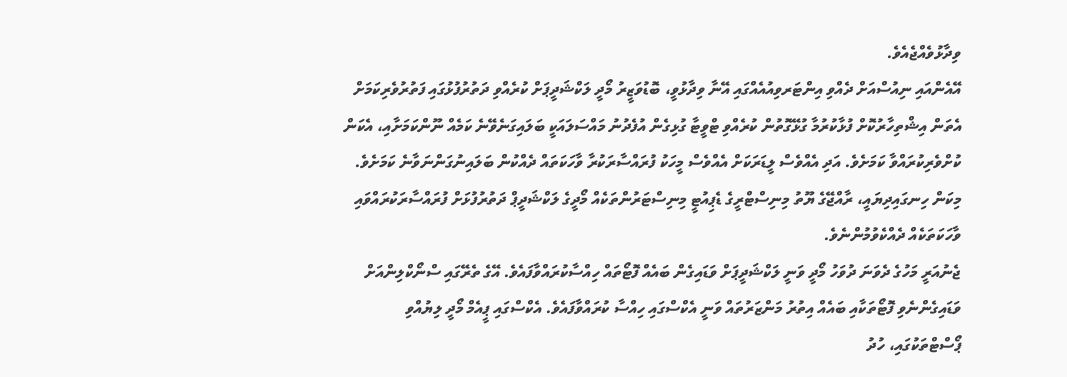ވިދާޅުވެއްޖެއެވެ.
އޭއެންއައި ނިއުސްއަށް ދެއްވި އިންޓަރވިއުއެއްގައި އޭނާ ވިދާޅުވީ، ބޮޑުވަޒީރު މޯދީ ލަކްޝަދީޕަށް ކުރެއްވި ދަތުރުފުޅުގައި ފަތުރުވެރިކަމަށް އެތަން އިޝްތިހާރުކޮށް ފުޅާކުރުމާ ގުޅޭގޮތުން ކުރެއްވި ޓްވީޓާ ގުޅިގެން އުފެދުނު މައްސަލައަކީ ބަލައިގަނެވޭނެ ކަމެއް ނޫންކަމަށާއި، އެކަން ކުށްވެރިކުރައްވާ ކަމަށެވެ. އަދި އެއްވެސް ލީޑަރަކަށް އެއްވެސް މީހަކު ފުރައްސާރަކުރާ ވާހަކަތައް ދެއްކުން ބަލައިނުގަންނަވާނެ ކަމަށެވެ.
މިކަން ހިނގައިދިޔައީ، ރާއްޖޭގެ ޔޫތު މިނިސްޓްރީގެ ޑެޕިއުޓީ މިނިސްޓަރުންތަކެއް މޯދީގެ ލަކްޝަދީޕް ދަތުރުފުޅަށް ފުރައްސާރަކުރައްވައި ވާހަކަތަކެއް ދެއްކެވުމުންނެވެ.
ޖެނުއަރީ މަހުގެ ދެވަނަ ދުވަހު މޯދީ ވަނީ ލަކްޝަދީޕަށް ވަޑައިގެން ބައެއް ފޮޓޯތައް ހިއްސާކުރައްވާފައެވެ. އޭގެ ތެރޭގައި ސްނޯކްލިންއަށް ވަޑައިގެންނެވި ފޮޓޯތަކާއި ބައެއް އިތުރު މަންޒަރުތައް ވަނީ އެކްސްގައި ހިއްސާ ކުރައްވާފައެވެ. އެކްސްގައި ޕީއެމް މޯދީ ލިޔުއްވި ޕޯސްޓްތަކުގައި، ހުދު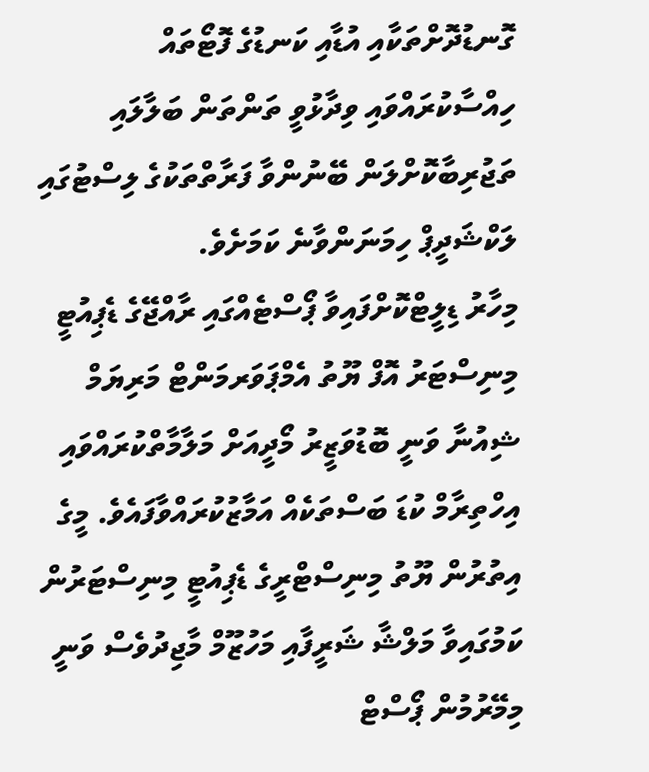ގޮނޑުދޮށްތަކާއި އުޑާއި ކަނޑުގެ ފޮޓޯތައް ހިއްސާކުރައްވައި ވިދާޅުވީ ތަންތަން ބަލާލައި ތަޖުރިބާކޮށްލަން ބޭނުންވާ ފަރާތްތަކުގެ ލިސްޓުގައި ލަކްޝަދީޕް ހިމަނަންވާނެ ކަމަށެވެ.
މިހާރު ޑިލީޓްކޮށްފައިވާ ޕޯސްޓެއްގައި ރާއްޖޭގެ ޑެޕިއުޓީ މިނިސްޓަރު އޮފް ޔޫތު އެމްޕަވަރމަންޓް މަރިޔަމް ޝިއުނާ ވަނީ ބޮޑުވަޒީރު މޯދީއަށް މަލާމާތްކުރައްވައި އިހްތިރާމް ކުޑަ ބަސްތަކެއް އަމާޒުކުރައްވާފައެވެ. މީގެ އިތުރުން ޔޫތު މިނިސްޓްރީގެ ޑެޕިއުޓީ މިނިސްޓަރުން ކަމުގައިވާ މަލްޝާ ޝަރީފާއި މަހުޒޫމް މާޖިދުވެސް ވަނީ މިމޭރުމުން ޕޯސްޓް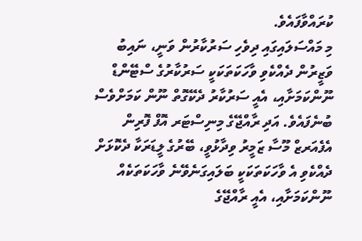ކުރައްވާފައެވެ.
މި މައްސަލައިގައި ދިވެހި ސަރުކާރުން ވަނީ، ނައިބު ވަޒީރުން ދެއްކެވި ވާހަކަތަކަކީ ސަރުކާރުގެ ސްޓޭންޑް ނޫންކަމަށާއި، އެއީ ސަރުކާރު ދެކޭގޮތް ނޫން ކަމަށްވެސް ބުނެފައެވެ. އަދި ރާއްޖޭގެ މިނިސްޓަރ އޮފް ފޮރިން އެފެއަރޒް މޫސާ ޒަމީރު ވިދާޅުވީ، ބޭރުގެ ލީޑަރަކާ ދެކޮޅަށް ދެއްކެވި އެ ވާހަކަތަކަކީ ބަލައިގަނެވޭނެ ވާހަކަތަކެއް ނޫންކަމަށާއި، އެއީ ރާއްޖޭގެ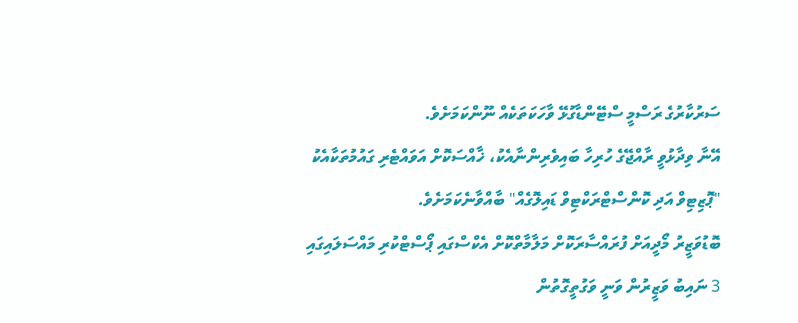ސަރުކާރުގެ ރަސްމީ ސްޓޭންޑާގުޅޭ ވާހަކަތަކެއް ނޫންކަމަށެވެ.
އޭނާ ވިދާޅުވީ ރާއްޖޭގެ ހުރިހާ ބައިވެރިންނާއެކު، ޚާއްސަކޮށް އަވައްޓެރި ގައުމުތަކާއެކު "ޕޮޒިޓިވް އަދި ކޮންސްޓްރަކްޓިވް ޑައިލޮގެއް" ބާއްވާނެކަމަށެވެ.
ބޮޑުވަޒީރު މޯދީއަށް ފުރައްސާރަކޮށް މަލާމާތްކޮށް އެކްސްގައި ޕޯސްޓްކުރި މައްސަލައިގައި 3 ނައިބު ވަޒީރުން ވަނީ ވަގުތީގޮތުން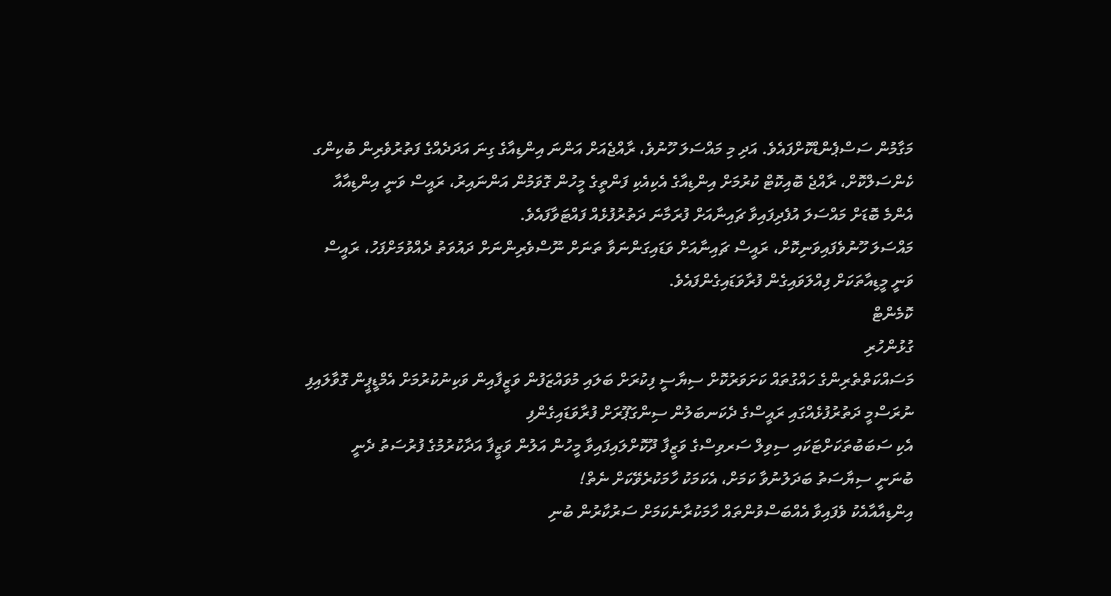މަގާމުން ސަސްޕެންޑްކޮށްފައެވެ. އަދި މި މައްސަލަ ހޫނުވެ، ރާއްޖެއަށް އަންނަ އިންޑިއާގެ ގިނަ އަދަދެއްގެ ފަތުރުވެރިން ބުކިންގ ކެންސަލްކޮށް، ރާއްޖެ ބޮއިކޮޓް ކުރުމަށް އިންޑިއާގެ އެކިއެކި ފަންތީގެ މީހުން ގޮވަމުން އަންނައިރު، ރައީސް ވަނީ އިންޑިއާއާ އެންމެ ބޮޑަށް މައްސަލަ އުފެދިފައިވާ ޗައިނާއަށް ފުރަމާނަ ދަތުރުފުޅެއް ފައްޓަވާފައެވެ.
މައްސަލަ ހޫނުވެފައިވަނިކޮށް، ރައީސް ޗައިނާއަށް ވަޑައިގަންނަވާ ތަނަށް ނޫސްވެރިންނަށް ދައުވަތު ދެއްވުމަށްފަހު، ރައީސް ވަނީ މީޑިއާތަކަށް ފިއްލަވައިގެން ފުރާވަޑައިގެންފައެވެ.
ކޮމެންޓް
ގުޅުންހުރި
މަސައްކަތްތެރިންގެ ހައްގުތައް ކަށަވަރުކޮށް ސިޔާސީ ފިކުރަށް ބަލައި މުވައްޒަފުން ވަޒީފާއިން ވަކިނުކުރުމަށް އެމްޑީޕީން ގޮވާލައިފި
ނުރަސްމީ ދަތުރުފުޅެއްގައި ރައީސްގެ ދެކަނބަލުން ސިންގަޕޫރަށް ފުރާވަޑައިގެންފި
އެކި ސަބަބުތަކަށްޓަކައި ސިވިލް ސަރވިސްގެ ވަޒީފާ ދޫކޮށްލައިފައިވާ މީހުން އަލުން ވަޒީފާ އަދާކުރުމުގެ ފުރުސަތު ދެނީ
ބުނަނީ ސިޔާސަތު ބަދަލުނުވާ ކަމަށް، އެކަމަކު ހާމަކުރެވޭކަށް ނެތް!
އިންޑިއާއާއެކު ވެފައިވާ އެއްބަސްވުންތައް ހާމަކުރާނެކަމަށް ސަރުކާރުން ބުނި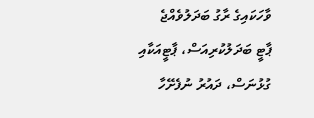ވާހަކައިގެ ރާގު ބަދަލުވެއްޖެ
ޕާޓީ ބަދަލުކުރިއަސް، ޕާޓީއަކާއި ގުޅުނަސް، ދައުރު ނުފެށޭހާ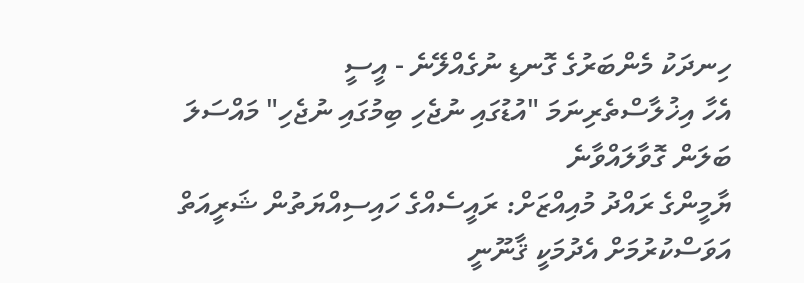ހިނދަކު މެންބަރުގެ ގޮނޑި ނުގެއްލޭނެ - އީސީ
އެހާ އިޚުލާސްތެރިނަމަ "އުޑުގައި ނުޖެހި ބިމުގައި ނުޖެހި" މައްސަލަ ބަލަން ގޮވާލައްވާނެ
ޔާމީންގެ ރައްދު މުއިއްޒަށް: ރައީސެއްގެ ހައިސިއްޔަތުން ޝަރީއަތް އަވަސްކުރުމަށް އެދުމަކީ ޤާނޫނީ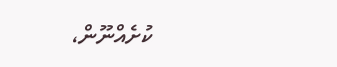ކުށެއްނޫން،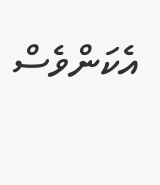އެކަންވެސް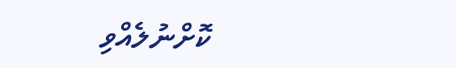ކޮށްނުލެއްވި